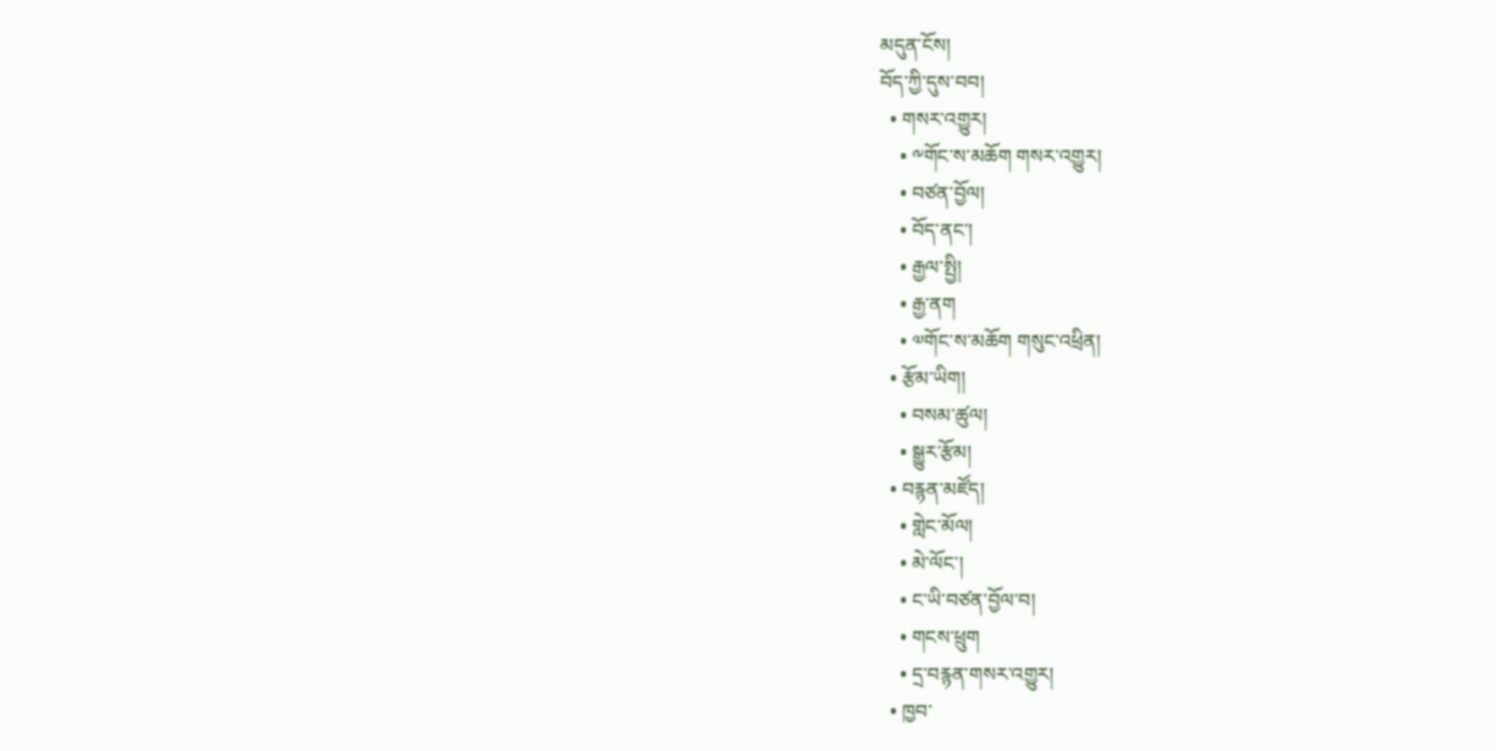མདུན་ངོས།
བོད་ཀྱི་དུས་བབ།
  • གསར་འགྱུར།
    • ༸གོང་ས་མཆོག གསར་འགྱུར།
    • བཙན་བྱོལ།
    • བོད་ནང་།
    • རྒྱལ་སྤྱི།
    • རྒྱ་ནག
    • ༧གོང་ས་མཆོག གསུང་འཕྲིན།
  • རྩོམ་ཡིག།
    • བསམ་ཚུལ།
    • སྒྱུར་རྩོམ།
  • བརྙན་མཛོད།
    • གླེང་མོལ།
    • མེ་ལོང་།
    • ང་ཡི་བཙན་བྱོལ་བ།
    • གངས་ཕྲུག
    • དྲ་བརྙན་གསར་འགྱུར།
  • ཁྱབ་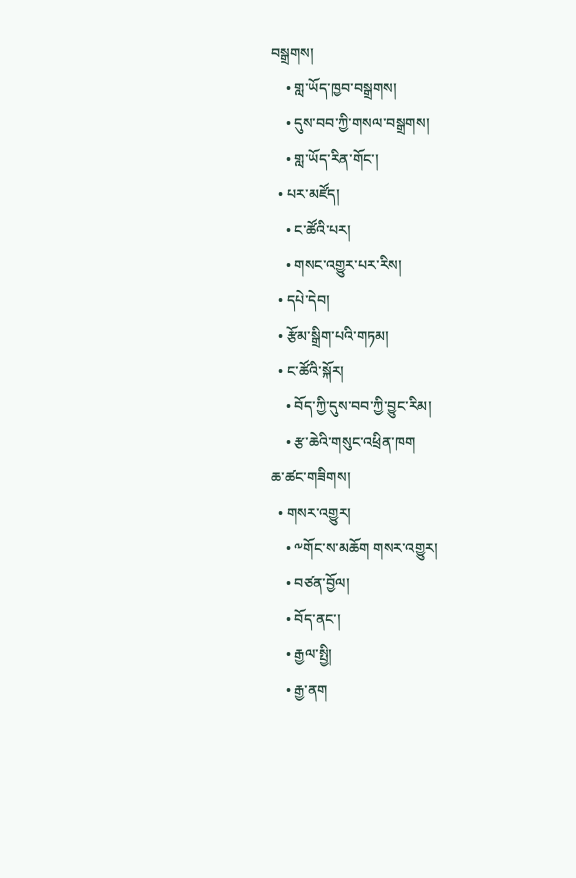བསྒྲགས།
    • གླ་ཡོད་ཁྱབ་བསྒྲགས།
    • དུས་བབ་ཀྱི་གསལ་བསྒྲགས།
    • གླ་ཡོད་རིན་གོང་།
  • པར་མཛོད།
    • ང་ཚོའི་པར།
    • གསང་འགྱུར་པར་རིས།
  • དཔེ་དེབ།
  • རྩོམ་སྒྲིག་པའི་གཏམ།
  • ང་ཚོའི་སྐོར།
    • བོད་ཀྱི་དུས་བབ་ཀྱི་བྱུང་རིམ།
    • རྩ་ཆེའི་གསུང་འཕྲིན་ཁག
ཆ་ཚང་གཟིགས།
  • གསར་འགྱུར།
    • ༸གོང་ས་མཆོག གསར་འགྱུར།
    • བཙན་བྱོལ།
    • བོད་ནང་།
    • རྒྱལ་སྤྱི།
    • རྒྱ་ནག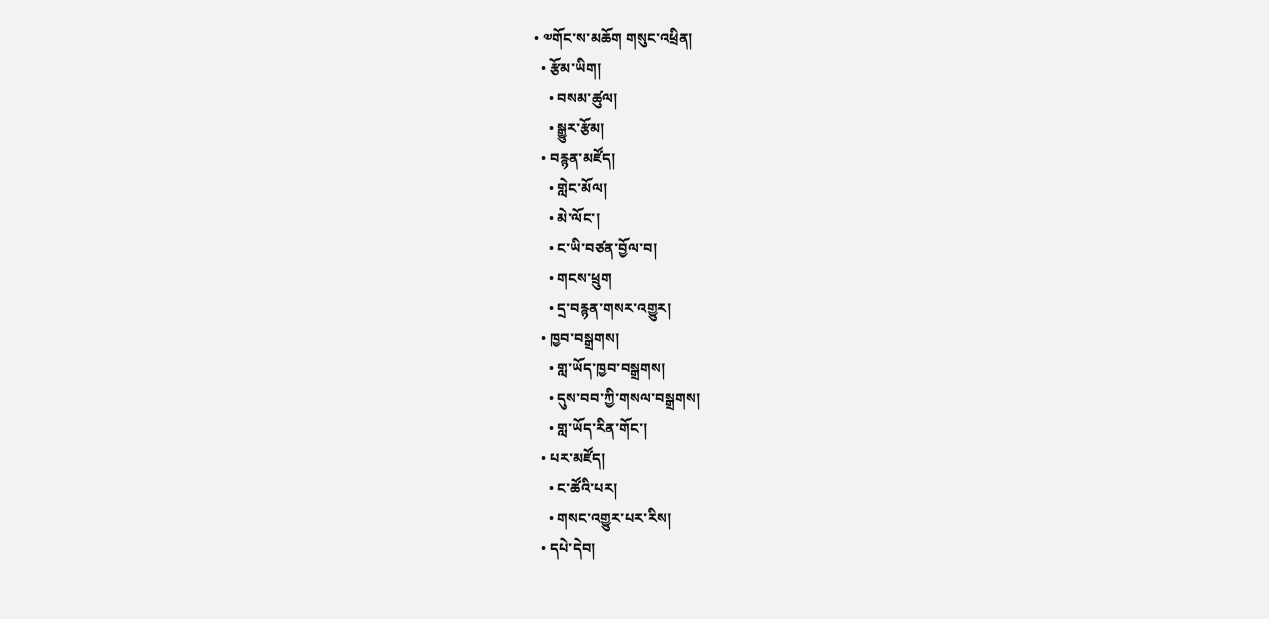• ༧གོང་ས་མཆོག གསུང་འཕྲིན།
  • རྩོམ་ཡིག།
    • བསམ་ཚུལ།
    • སྒྱུར་རྩོམ།
  • བརྙན་མཛོད།
    • གླེང་མོལ།
    • མེ་ལོང་།
    • ང་ཡི་བཙན་བྱོལ་བ།
    • གངས་ཕྲུག
    • དྲ་བརྙན་གསར་འགྱུར།
  • ཁྱབ་བསྒྲགས།
    • གླ་ཡོད་ཁྱབ་བསྒྲགས།
    • དུས་བབ་ཀྱི་གསལ་བསྒྲགས།
    • གླ་ཡོད་རིན་གོང་།
  • པར་མཛོད།
    • ང་ཚོའི་པར།
    • གསང་འགྱུར་པར་རིས།
  • དཔེ་དེབ།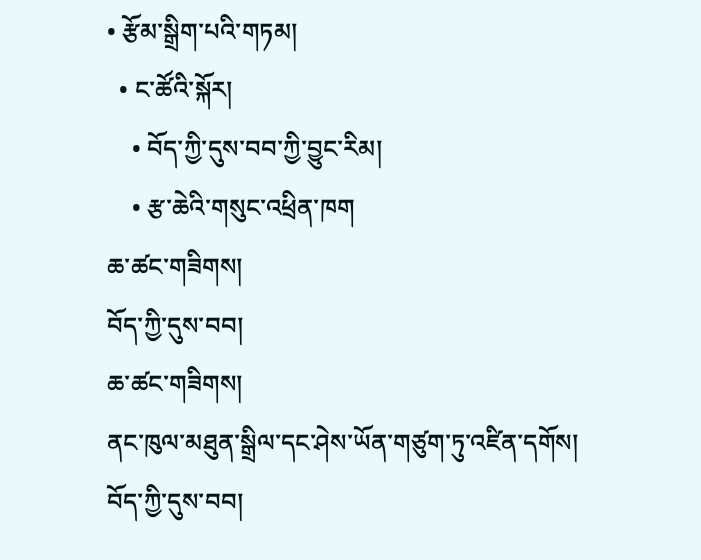• རྩོམ་སྒྲིག་པའི་གཏམ།
  • ང་ཚོའི་སྐོར།
    • བོད་ཀྱི་དུས་བབ་ཀྱི་བྱུང་རིམ།
    • རྩ་ཆེའི་གསུང་འཕྲིན་ཁག
ཆ་ཚང་གཟིགས།
བོད་ཀྱི་དུས་བབ།
ཆ་ཚང་གཟིགས།
ནང་ཁུལ་མཐུན་སྒྲིལ་དང་ཤེས་ཡོན་གཙུག་ཏུ་འཛིན་དགོས།
བོད་ཀྱི་དུས་བབ།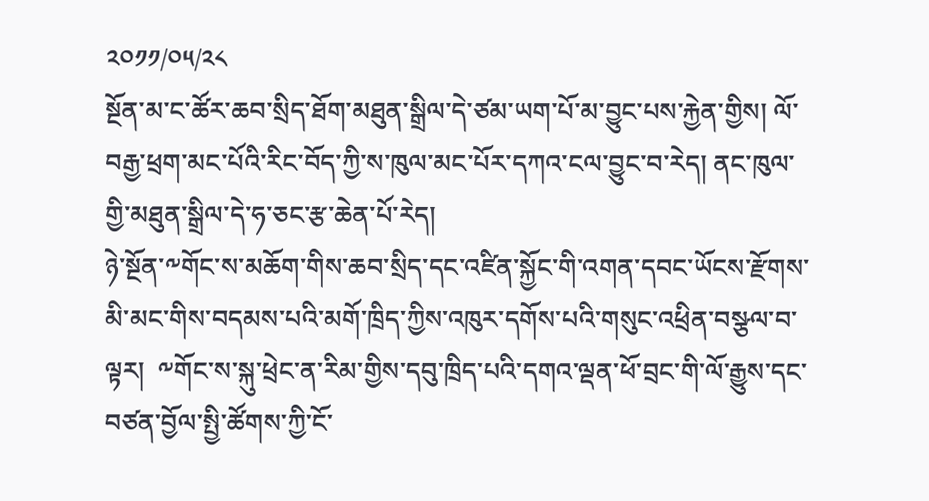༢༠༡༡/༠༥/༢༨
སྔོན་མ་ང་ཚོར་ཆབ་སྲིད་ཐོག་མཐུན་སྒྲིལ་དེ་ཙམ་ཡག་པོ་མ་བྱུང་པས་རྐྱེན་གྱིས། ལོ་བརྒྱ་ཕྲག་མང་པོའི་རིང་བོད་ཀྱི་ས་ཁུལ་མང་པོར་དཀའ་ངལ་བྱུང་བ་རེད། ནང་ཁུལ་གྱི་མཐུན་སྒྲིལ་དེ་ཧ་ཅང་རྩ་ཆེན་པོ་རེད།
ཉེ་སྔོན་༸གོང་ས་མཆོག་གིས་ཆབ་སྲིད་དང་འཛིན་སྐྱོང་གི་འགན་དབང་ཡོངས་རྫོགས་མི་མང་གིས་བདམས་པའི་མགོ་ཁྲིད་ཀྱིས་འཁུར་དགོས་པའི་གསུང་འཕྲིན་བསྩལ་བ་ལྟར།  ༸གོང་ས་སྐུ་ཕྲེང་ན་རིམ་གྱིས་དབུ་ཁྲིད་པའི་དགའ་ལྡན་ཕོ་བྲང་གི་ལོ་རྒྱུས་དང་བཙན་བྱོལ་སྤྱི་ཚོགས་ཀྱི་ངོ་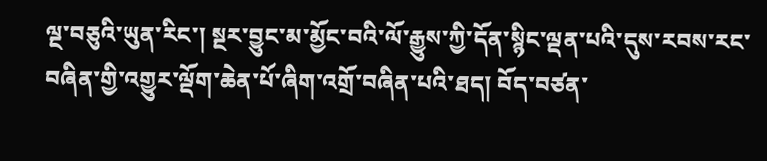ལྔ་བཅུའི་ཡུན་རིང་། སྔར་བྱུང་མ་མྱོང་བའི་ལོ་རྒྱུས་ཀྱི་དོན་སྙིང་ལྡན་པའི་དུས་རབས་རང་བཞིན་གྱི་འགྱུར་ལྡོག་ཆེན་པོ་ཞིག་འགྲོ་བཞིན་པའི་ཐད། བོད་བཙན་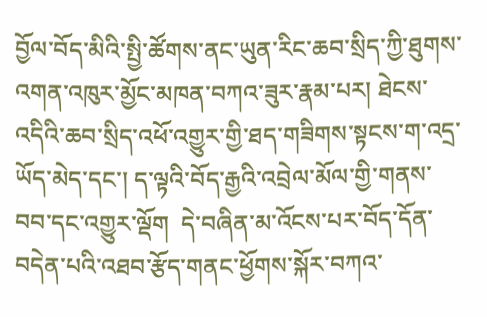བྱོལ་བོད་མིའི་སྤྱི་ཚོགས་ནང་ཡུན་རིང་ཆབ་སྲིད་ཀྱི་ཐུགས་འགན་འཁུར་མྱོང་མཁན་བཀའ་ཟུར་རྣམ་པར། ཐེངས་འདིའི་ཆབ་སྲིད་འཕོ་འགྱུར་གྱི་ཐད་གཟིགས་སྟངས་ག་འདྲ་ཡོད་མེད་དང་། ད་ལྟའི་བོད་རྒྱའི་འབྲེལ་མོལ་གྱི་གནས་བབ་དང་འགྱུར་ལྡོག  དེ་བཞིན་མ་འོངས་པར་བོད་དོན་བདེན་པའི་འཐབ་རྩོད་གནང་ཕྱོགས་སྐོར་བཀའ་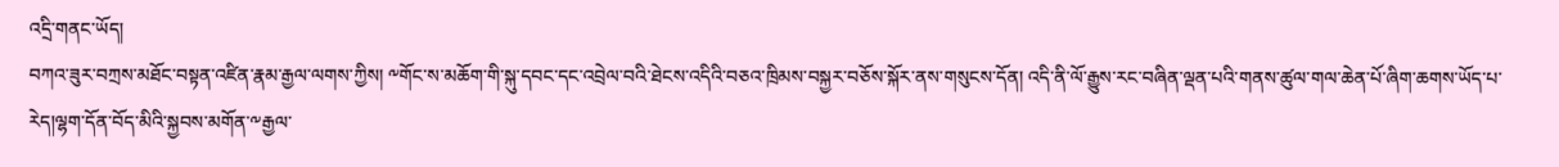འདྲི་གནང་ཡོད།
བཀའ་ཟུར་བཀྲས་མཐོང་བསྟན་འཛིན་རྣམ་རྒྱལ་ལགས་ཀྱིས། ༸གོང་ས་མཆོག་གི་སྐུ་དབང་དང་འབྲེལ་བའི་ཐེངས་འདིའི་བཅའ་ཁྲིམས་བསྐྱར་བཅོས་སྐོར་ནས་གསུངས་དོན། འདི་ནི་ལོ་རྒྱུས་རང་བཞིན་ལྡན་པའི་གནས་ཚུལ་གལ་ཆེན་པོ་ཞིག་ཆགས་ཡོད་པ་རེད།ལྷག་དོན་བོད་མིའི་སྐྱབས་མགོན་༸རྒྱལ་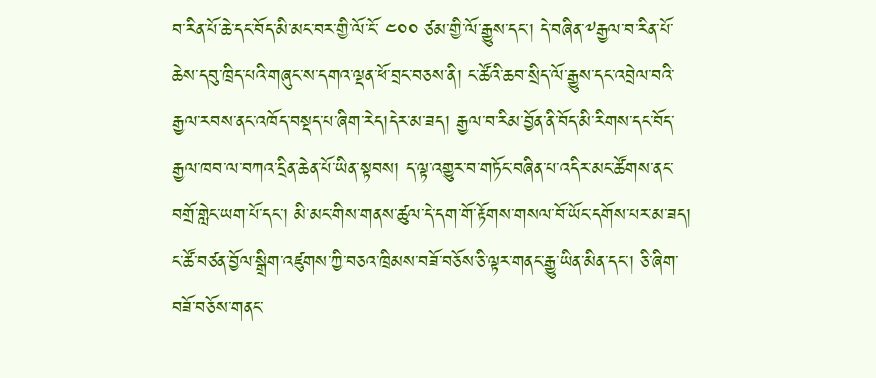བ་རིན་པོ་ཆེ་དང་བོད་མི་མང་བར་གྱི་ལོ་ངོ་ ༤༠༠ ཙམ་གྱི་ལོ་རྒྱུས་དང་། དེ་བཞིན་༸རྒྱལ་བ་རིན་པོ་ཆེས་དབུ་ཁྲིད་པའི་གཞུང་ས་དགའ་ལྡན་ཕོ་བྲང་བཅས་ནི། ང་ཚོའི་ཆབ་སྲིད་ལོ་རྒྱུས་དང་འབྲེལ་བའི་རྒྱལ་རབས་ནང་འཁོད་བསྡད་པ་ཞིག་རེད།དེར་མ་ཟད། རྒྱལ་བ་རིམ་བྱོན་ནི་བོད་མི་རིགས་དང་བོད་རྒྱལ་ཁབ་ལ་བཀའ་དྲིན་ཆེན་པོ་ཡིན་སྟབས། ད་ལྟ་འགྱུར་བ་གཏོང་བཞིན་པ་འདིར་མང་ཚོགས་ནང་བགྲོ་གླེང་ཡག་པོ་དང་། མི་མང་གིས་གནས་ཚུལ་དེ་དག་གོ་རྟོགས་གསལ་བོ་ཡོང་དགོས་པར་མ་ཟད། ང་ཚོ་བཙན་བྱོལ་སྒྲིག་འཛུགས་ཀྱི་བཅའ་ཁྲིམས་བཟོ་བཅོས་ཅི་ལྟར་གནང་རྒྱུ་ཡིན་མིན་དང་། ཅི་ཞིག་བཟོ་བཅོས་གནང་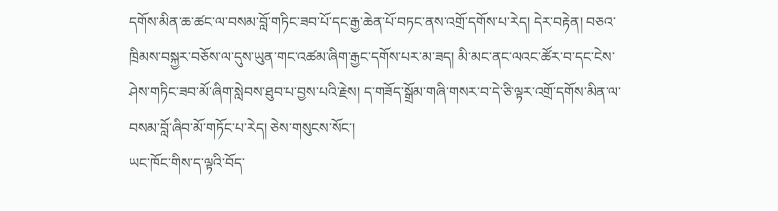དགོས་མིན་ཆ་ཚང་ལ་བསམ་བློ་གཏིང་ཟབ་པོ་དང་རྒྱ་ཆེན་པོ་བཏང་ནས་འགྲོ་དགོས་པ་རེད། དེར་བརྟེན། བཅའ་ཁྲིམས་བསྐྱར་བཅོས་ལ་དུས་ཡུན་གང་འཚམ་ཞིག་རྒྱང་དགོས་པར་མ་ཟད། མི་མང་ནང་ལའང་ཚོར་བ་དང་ངེས་ཤེས་གཏིང་ཟབ་མོ་ཞིག་སླེབས་ཐུབ་པ་བྱས་པའི་རྗེས། ད་གཟོད་སྒྲོམ་གཞི་གསར་བ་དེ་ཅི་ལྟར་འགྲོ་དགོས་མིན་ལ་བསམ་བློ་ཞིབ་མོ་གཏོང་པ་རེད། ཅེས་གསུངས་སོང་།
ཡང་ཁོང་གིས་ད་ལྟའི་བོད་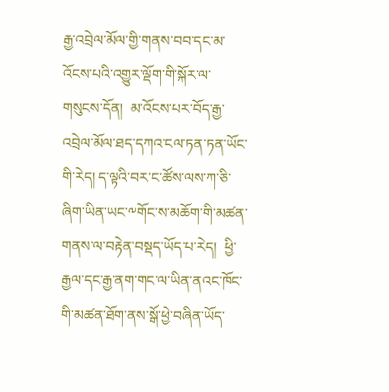རྒྱ་འབྲེལ་མོལ་གྱི་གནས་བབ་དང་མ་འོངས་པའི་འགྱུར་ལྡོག་གི་སྐོར་ལ་གསུངས་དོན།  མ་འོངས་པར་བོད་རྒྱ་འབྲེལ་མོལ་ཐད་དཀའ་ངལ་ཏན་ཏན་ཡོང་གི་རེད། ད་ལྟའི་བར་ང་ཚོས་ལས་ཀ་ཅི་ཞིག་ཡིན་ཡང་༸གོང་ས་མཆོག་གི་མཚན་གནས་ལ་བརྟེན་བསྡད་ཡོད་པ་རེད།  ཕྱི་རྒྱལ་དང་རྒྱ་ནག་གང་ལ་ཡིན་ནའང་ཁོང་གི་མཚན་ཐོག་ནས་སྒོ་ཕྱེ་བཞིན་ཡོད་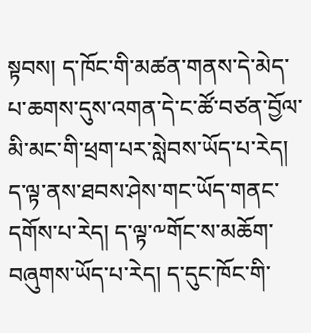སྟབས། ད་ཁོང་གི་མཚན་གནས་དེ་མེད་པ་ཆགས་དུས་འགན་དེ་ང་ཚོ་བཙན་བྱོལ་མི་མང་གི་ཕྲག་པར་སླེབས་ཡོད་པ་རེད།  ད་ལྟ་ནས་ཐབས་ཤེས་གང་ཡོད་གནང་དགོས་པ་རེད། ད་ལྟ་༸གོང་ས་མཆོག་བཞུགས་ཡོད་པ་རེད། ད་དུང་ཁོང་གི་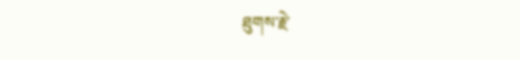ཐུགས་རྗེ་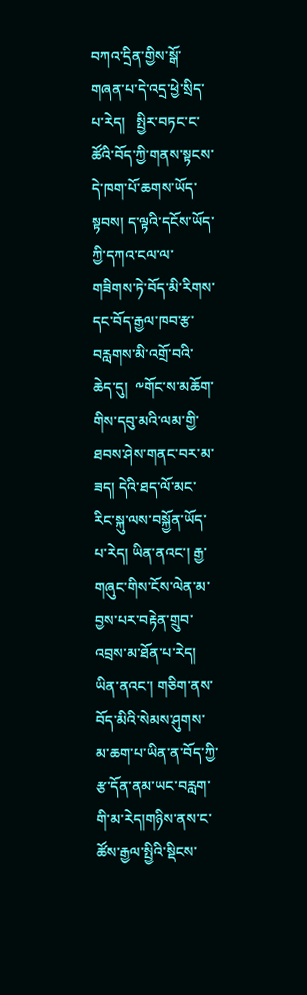བཀའ་དྲིན་གྱིས་སྒོ་གཞན་པ་དེ་འདྲ་ཕྱེ་སྲིད་པ་རེད།   སྤྱིར་བཏང་ང་ཚོའི་བོད་ཀྱི་གནས་སྟངས་དེ་ཁག་པོ་ཆགས་ཡོད་སྟབས། ད་ལྟའི་དངོས་ཡོད་ཀྱི་དཀའ་ངལ་ལ་གཟིགས་ཏེ་བོད་མི་རིགས་དང་བོད་རྒྱལ་ཁབ་རྩ་བརླགས་མི་འགྲོ་བའི་ཆེད་དུ།  ༸གོང་ས་མཆོག་གིས་དབུ་མའི་ལམ་གྱི་ཐབས་ཤེས་གནང་བར་མ་ཟད། དེའི་ཐད་ལོ་མང་རིང་སྐུ་ལས་བསྐྱོན་ཡོད་པ་རེད། ཡིན་ནའང་། རྒྱ་གཞུང་གིས་ངོས་ལེན་མ་བྱས་པར་བརྟེན་གྲུབ་འབྲས་མ་ཐོན་པ་རེད། ཡིན་ནའང་། གཅིག་ནས་བོད་མིའི་སེམས་ཤུགས་མ་ཆག་པ་ཡིན་ན་བོད་ཀྱི་རྩ་དོན་ནམ་ཡང་བརླག་གི་མ་རེད།གཉིས་ནས་ང་ཚོས་རྒྱལ་སྤྱིའི་སྡིངས་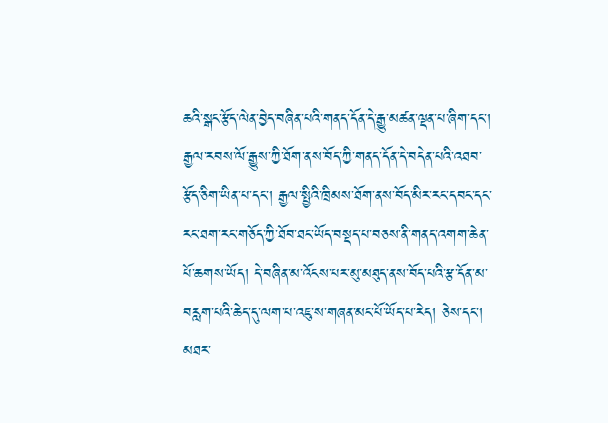ཆའི་སྒང་རྩོད་ལེན་བྱེད་བཞིན་པའི་གནད་དོན་དེ་རྒྱུ་མཚན་ལྡན་པ་ཞིག་དང་། རྒྱལ་རབས་ལོ་རྒྱུས་ཀྱི་ཐོག་ནས་བོད་ཀྱི་གནད་དོན་དེ་བདེན་པའི་འཐབ་རྩོད་ཅིག་ཡིན་པ་དང་། རྒྱལ་སྤྱིའི་ཁྲིམས་ཐོག་ནས་བོད་མིར་རང་དབང་དང་རང་ཐག་རང་གཅོད་ཀྱི་ཐོབ་ཐང་ཡོད་བསྡད་པ་བཅས་ནི་གནད་འགག་ཆེན་པོ་ཆགས་ཡོད། དེ་བཞིན་མ་འོངས་པར་མུ་མཐུད་ནས་བོད་པའི་རྩ་དོན་མ་བརླག་པའི་ཆེད་དུ་ལག་པ་འཇུ་ས་གཞན་མང་པོ་ཡོད་པ་རེད། ཅེས་དང་།
མཐར་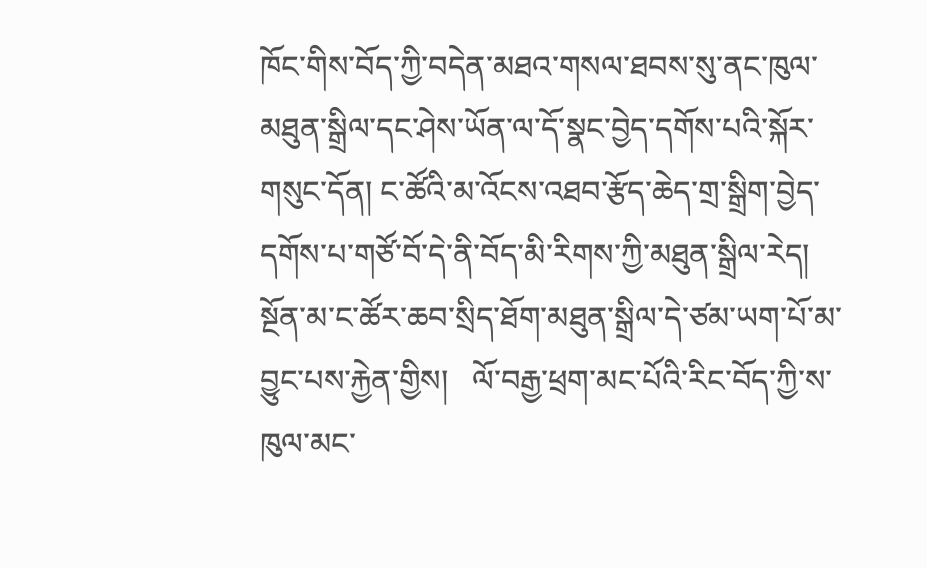ཁོང་གིས་བོད་ཀྱི་བདེན་མཐའ་གསལ་ཐབས་སུ་ནང་ཁུལ་མཐུན་སྒྲིལ་དང་ཤེས་ཡོན་ལ་དོ་སྣང་བྱེད་དགོས་པའི་སྐོར་གསུང་དོན། ང་ཚོའི་མ་འོངས་འཐབ་རྩོད་ཆེད་གྲ་སྒྲིག་བྱེད་དགོས་པ་གཙོ་བོ་དེ་ནི་བོད་མི་རིགས་ཀྱི་མཐུན་སྒྲིལ་རེད། སྔོན་མ་ང་ཚོར་ཆབ་སྲིད་ཐོག་མཐུན་སྒྲིལ་དེ་ཙམ་ཡག་པོ་མ་བྱུང་པས་རྐྱེན་གྱིས།   ལོ་བརྒྱ་ཕྲག་མང་པོའི་རིང་བོད་ཀྱི་ས་ཁུལ་མང་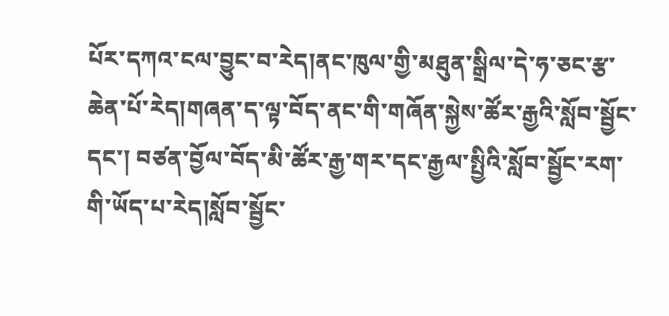པོར་དཀའ་ངལ་བྱུང་བ་རེད།ནང་ཁུལ་གྱི་མཐུན་སྒྲིལ་དེ་ཧ་ཅང་རྩ་ཆེན་པོ་རེད།གཞན་ད་ལྟ་བོད་ནང་གི་གཞོན་སྐྱེས་ཚོར་རྒྱའི་སློབ་སྦྱོང་དང་། བཙན་བྱོལ་བོད་མི་ཚོར་རྒྱ་གར་དང་རྒྱལ་སྤྱིའི་སློབ་སྦྱོང་རག་གི་ཡོད་པ་རེད།སློབ་སྦྱོང་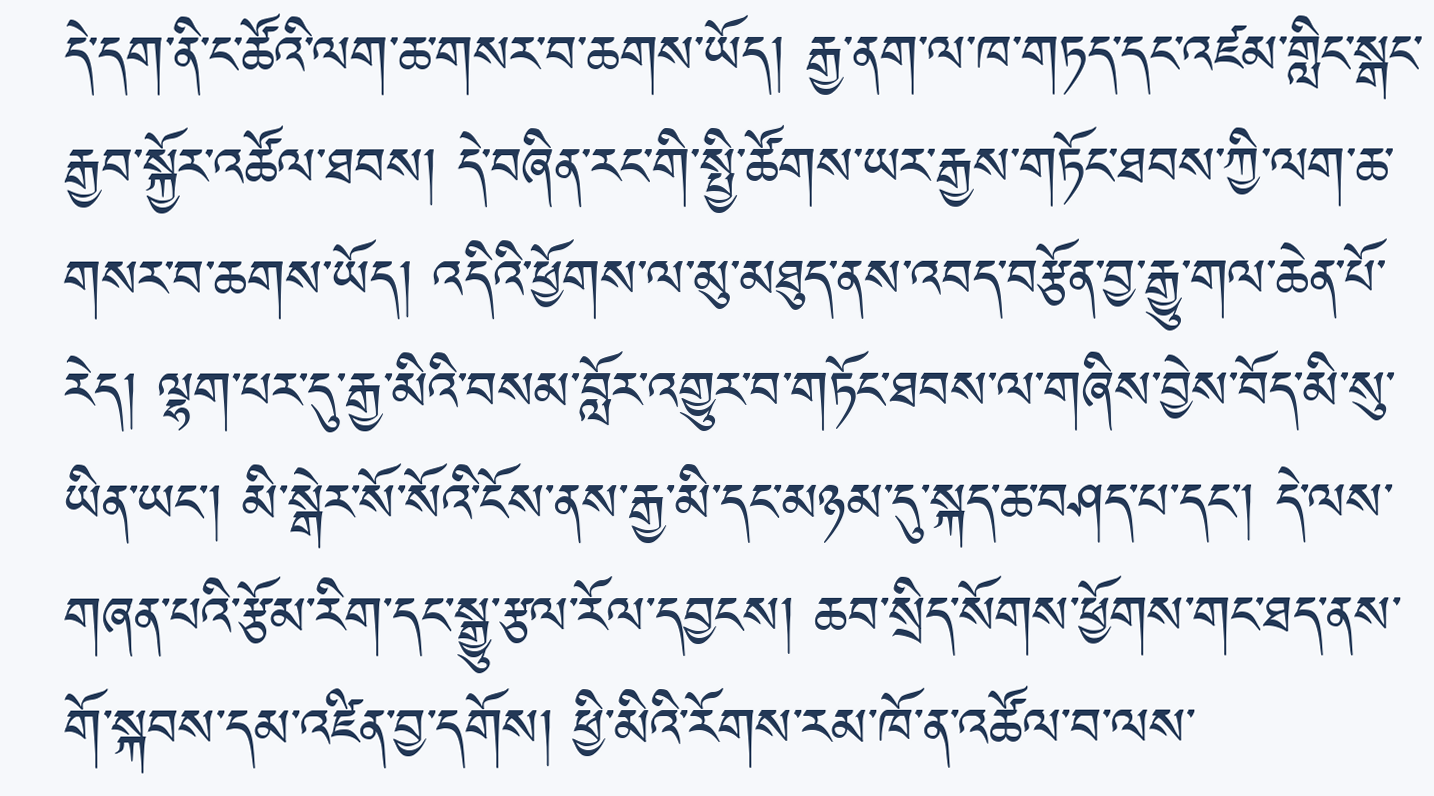དེ་དག་ནི་ང་ཚོའི་ལག་ཆ་གསར་བ་ཆགས་ཡོད། རྒྱ་ནག་ལ་ཁ་གཏད་དང་འཛམ་གླིང་སྒང་རྒྱབ་སྐྱོར་འཚོལ་ཐབས། དེ་བཞིན་རང་གི་སྤྱི་ཚོགས་ཡར་རྒྱས་གཏོང་ཐབས་ཀྱི་ལག་ཆ་གསར་བ་ཆགས་ཡོད། འདིའི་ཕྱོགས་ལ་མུ་མཐུད་ནས་འབད་བརྩོན་བྱ་རྒྱུ་གལ་ཆེན་པོ་རེད། ལྷག་པར་དུ་རྒྱ་མིའི་བསམ་བློར་འགྱུར་བ་གཏོང་ཐབས་ལ་གཞིས་བྱེས་བོད་མི་སུ་ཡིན་ཡང་། མི་སྒེར་སོ་སོའི་ངོས་ནས་རྒྱ་མི་དང་མཉམ་དུ་སྐད་ཆ་བཤད་པ་དང་། དེ་ལས་གཞན་པའི་རྩོམ་རིག་དང་སྒྱུ་རྩལ་རོལ་དབྱངས། ཆབ་སྲིད་སོགས་ཕྱོགས་གང་ཐད་ནས་གོ་སྐབས་དམ་འཛིན་བྱ་དགོས། ཕྱི་མིའི་རོགས་རམ་ཁོ་ན་འཚོལ་བ་ལས་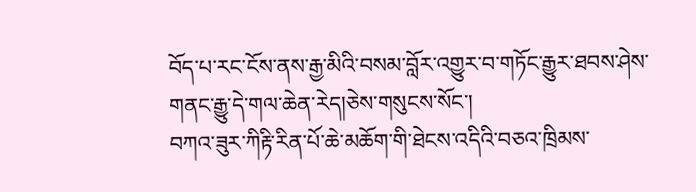བོད་པ་རང་ངོས་ནས་རྒྱ་མིའི་བསམ་བློར་འགྱུར་བ་གཏོང་རྒྱུར་ཐབས་ཤེས་གནང་རྒྱུ་དེ་གལ་ཆེན་རེད།ཅེས་གསུངས་སོང་།
བཀའ་ཟུར་ཀིརྟི་རིན་པོ་ཆེ་མཆོག་གི་ཐེངས་འདིའི་བཅའ་ཁྲིམས་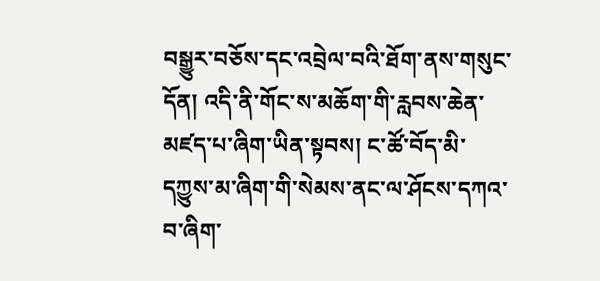བསྒྱུར་བཅོས་དང་འབྲེལ་བའི་ཐོག་ནས་གསུང་དོན། འདི་ནི་གོང་ས་མཆོག་གི་རླབས་ཆེན་མཛད་པ་ཞིག་ཡིན་སྟབས། ང་ཚོ་བོད་མི་དཀྱུས་མ་ཞིག་གི་སེམས་ནང་ལ་ཤོངས་དཀའ་བ་ཞིག་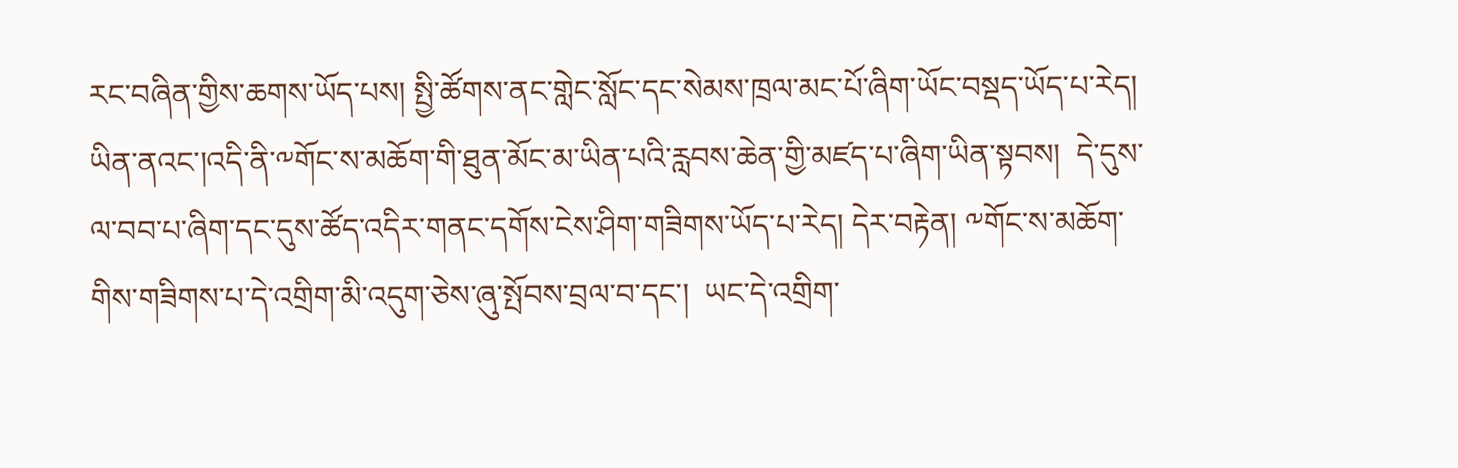རང་བཞིན་གྱིས་ཆགས་ཡོད་པས། སྤྱི་ཚོགས་ནང་གླེང་སློང་དང་སེམས་ཁྲལ་མང་པོ་ཞིག་ཡོང་བསྡད་ཡོད་པ་རེད།  ཡིན་ནའང་།འདི་ནི་༸གོང་ས་མཆོག་གི་ཐུན་མོང་མ་ཡིན་པའི་རླབས་ཆེན་གྱི་མཛད་པ་ཞིག་ཡིན་སྟབས།  དེ་དུས་ལ་བབ་པ་ཞིག་དང་དུས་ཚོད་འདིར་གནང་དགོས་ངེས་ཤིག་གཟིགས་ཡོད་པ་རེད། དེར་བརྟེན། ༸གོང་ས་མཆོག་གིས་གཟིགས་པ་དེ་འགྲིག་མི་འདུག་ཅེས་ཞུ་སྤོབས་བྲལ་བ་དང་།  ཡང་དེ་འགྲིག་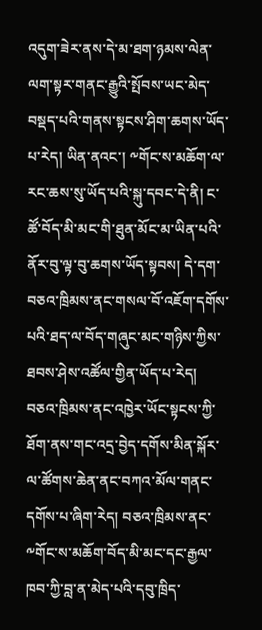འདུག་ཟེར་ནས་དེ་མ་ཐག་ཉམས་ལེན་ལག་སྟར་གནང་རྒྱུའི་སྤོབས་ཡང་མེད་བསྡད་པའི་གནས་སྟངས་ཤིག་ཆགས་ཡོད་པ་རེད། ཡིན་ནའང་། ༸གོང་ས་མཆོག་ལ་རང་ཆས་སུ་ཡོད་པའི་སྐུ་དབང་དེ་ནི། ང་ཚོ་བོད་མི་མང་གི་ཐུན་མོང་མ་ཡིན་པའི་ནོར་བུ་ལྟ་བུ་ཆགས་ཡོད་སྟབས། དེ་དག་བཅའ་ཁྲིམས་ནང་གསལ་བོ་འཇོག་དགོས་པའི་ཐད་ལ་བོད་གཞུང་མང་གཉིས་ཀྱིས་ཐབས་ཤེས་འཚོལ་གྱིན་ཡོད་པ་རེད། བཅའ་ཁྲིམས་ནང་འཁྱེར་ཡོང་སྟངས་ཀྱི་ཐོག་ནས་གང་འདྲ་བྱེད་དགོས་མིན་སྐོར་ལ་ཚོགས་ཆེན་ནང་བཀའ་མོལ་གནང་དགོས་པ་ཞིག་རེད། བཅའ་ཁྲིམས་ནང་༸གོང་ས་མཆོག་བོད་མི་མང་དང་རྒྱལ་ཁབ་ཀྱི་བླ་ན་མེད་པའི་དབུ་ཁྲིད་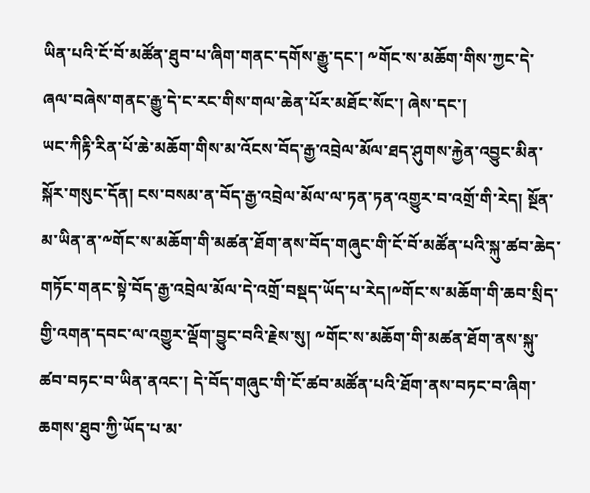ཡིན་པའི་ངོ་བོ་མཚོན་ཐུབ་པ་ཞིག་གནང་དགོས་རྒྱུ་དང་། ༸གོང་ས་མཆོག་གིས་ཀྱང་དེ་ཞལ་བཞེས་གནང་རྒྱུ་དེ་ང་རང་གིས་གལ་ཆེན་པོར་མཐོང་སོང་། ཞེས་དང་།
ཡང་ཀིརྟི་རིན་པོ་ཆེ་མཆོག་གིས་མ་འོངས་བོད་རྒྱ་འབྲེལ་མོལ་ཐད་ཤུགས་རྐྱེན་འབྱུང་མིན་སྐོར་གསུང་དོན། ངས་བསམ་ན་བོད་རྒྱ་འབྲེལ་མོལ་ལ་ཏན་ཏན་འགྱུར་བ་འགྲོ་གི་རེད། སྔོན་མ་ཡིན་ན་༸གོང་ས་མཆོག་གི་མཚན་ཐོག་ནས་བོད་གཞུང་གི་ངོ་བོ་མཚོན་པའི་སྐུ་ཚབ་ཆེད་གཏོང་གནང་སྟེ་བོད་རྒྱ་འབྲེལ་མོལ་དེ་འགྲོ་བསྡད་ཡོད་པ་རེད།༸གོང་ས་མཆོག་གི་ཆབ་སྲིད་གྱི་འགན་དབང་ལ་འགྱུར་ལྡོག་བྱུང་བའི་རྗེས་སུ། ༸གོང་ས་མཆོག་གི་མཚན་ཐོག་ནས་སྐུ་ཚབ་བཏང་བ་ཡིན་ནའང་། དེ་བོད་གཞུང་གི་ངོ་ཚབ་མཚོན་པའི་ཐོག་ནས་བཏང་བ་ཞིག་ཆགས་ཐུབ་ཀྱི་ཡོད་པ་མ་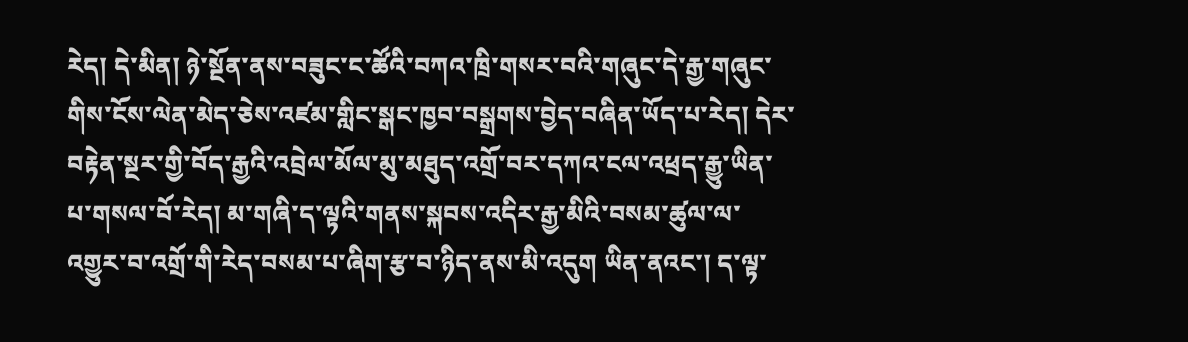རེད། དེ་མིན། ཉེ་སྔོན་ནས་བཟུང་ང་ཚོའི་བཀའ་ཁྲི་གསར་བའི་གཞུང་དེ་རྒྱ་གཞུང་གིས་ངོས་ལེན་མེད་ཅེས་འཛམ་གླིང་སྒང་ཁྱབ་བསྒྲགས་བྱེད་བཞིན་ཡོད་པ་རེད། དེར་བརྟེན་སྔར་གྱི་བོད་རྒྱའི་འབྲེལ་མོལ་མུ་མཐུད་འགྲོ་བར་དཀའ་ངལ་འཕྲད་རྒྱུ་ཡིན་པ་གསལ་བོ་རེད། མ་གཞི་ད་ལྟའི་གནས་སྐབས་འདིར་རྒྱ་མིའི་བསམ་ཚུལ་ལ་འགྱུར་བ་འགྲོ་གི་རེད་བསམ་པ་ཞིག་རྩ་བ་ཉིད་ནས་མི་འདུག ཡིན་ནའང་། ད་ལྟ་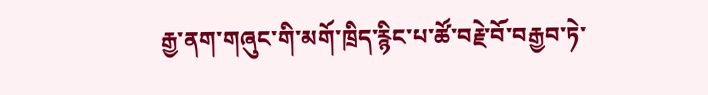རྒྱ་ནག་གཞུང་གི་མགོ་ཁྲིད་རྙིང་པ་ཚོ་བརྗེ་བོ་བརྒྱབ་ཏེ་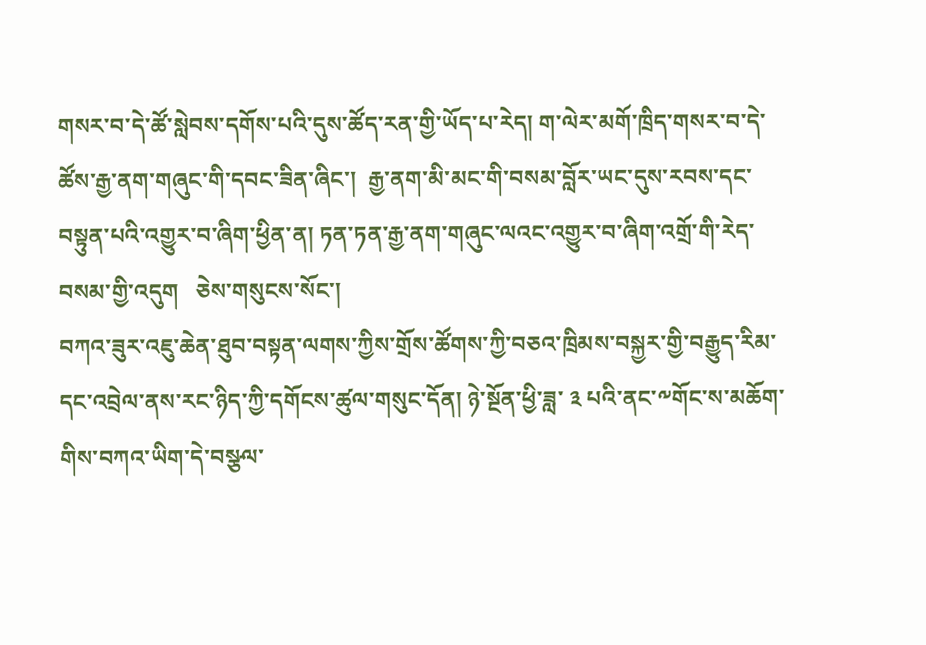གསར་བ་དེ་ཚོ་སླེབས་དགོས་པའི་དུས་ཚོད་རན་གྱི་ཡོད་པ་རེད། ག་ལེར་མགོ་ཁྲིད་གསར་བ་དེ་ཚོས་རྒྱ་ནག་གཞུང་གི་དབང་ཟིན་ཞིང་།  རྒྱ་ནག་མི་མང་གི་བསམ་བློར་ཡང་དུས་རབས་དང་བསྟུན་པའི་འགྱུར་བ་ཞིག་ཕྱིན་ན། ཏན་ཏན་རྒྱ་ནག་གཞུང་ལའང་འགྱུར་བ་ཞིག་འགྲོ་གི་རེད་བསམ་གྱི་འདུག   ཅེས་གསུངས་སོང་།
བཀའ་ཟུར་འཇུ་ཆེན་ཐུབ་བསྟན་ལགས་ཀྱིས་གྲོས་ཚོགས་ཀྱི་བཅའ་ཁྲིམས་བསྐྱར་གྱི་བརྒྱུད་རིམ་དང་འབྲེལ་ནས་རང་ཉིད་ཀྱི་དགོངས་ཚུལ་གསུང་དོན། ཉེ་སྔོན་ཕྱི་ཟླ་ ༣ པའི་ནང་༸གོང་ས་མཆོག་གིས་བཀའ་ཡིག་དེ་བསྩལ་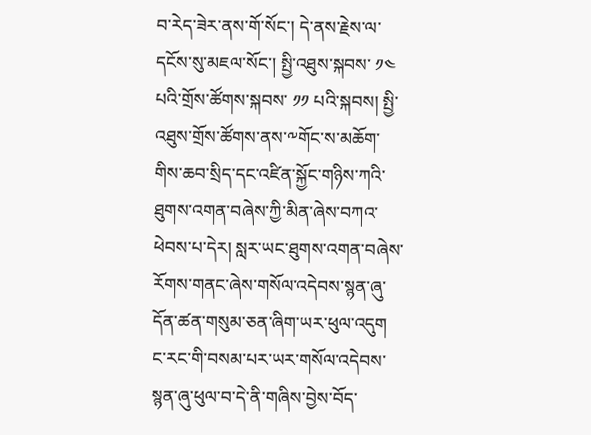བ་རེད་ཟེར་ནས་གོ་སོང་། དེ་ནས་རྗེས་ལ་དངོས་སུ་མཇལ་སོང་། སྤྱི་འཐུས་སྐབས་ ༡༤ པའི་གྲོས་ཚོགས་སྐབས་ ༡༡ པའི་སྐབས། སྤྱི་འཐུས་གྲོས་ཚོགས་ནས་༸གོང་ས་མཆོག་གིས་ཆབ་སྲིད་དང་འཛིན་སྐྱོང་གཉིས་ཀའི་ཐུགས་འགན་བཞེས་ཀྱི་མིན་ཞེས་བཀའ་ཕེབས་པ་དེར། སླར་ཡང་ཐུགས་འགན་བཞེས་རོགས་གནང་ཞེས་གསོལ་འདེབས་སྙན་ཞུ་དོན་ཚན་གསུམ་ཅན་ཞིག་ཡར་ཕུལ་འདུག ང་རང་གི་བསམ་པར་ཡར་གསོལ་འདེབས་སྙན་ཞུ་ཕུལ་བ་དེ་ནི་གཞིས་བྱེས་བོད་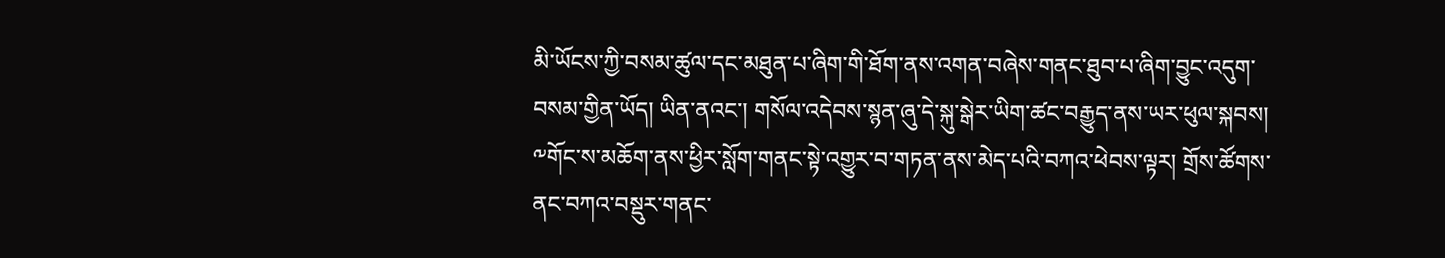མི་ཡོངས་ཀྱི་བསམ་ཚུལ་དང་མཐུན་པ་ཞིག་གི་ཐོག་ནས་འགན་བཞེས་གནང་ཐུབ་པ་ཞིག་བྱུང་འདུག་བསམ་གྱིན་ཡོད། ཡིན་ནའང་། གསོལ་འདེབས་སྙན་ཞུ་དེ་སྐུ་སྒེར་ཡིག་ཚང་བརྒྱུད་ནས་ཡར་ཕུལ་སྐབས། ༸གོང་ས་མཆོག་ནས་ཕྱིར་སློག་གནང་སྟེ་འགྱུར་བ་གཏན་ནས་མེད་པའི་བཀའ་ཕེབས་ལྟར། གྲོས་ཚོགས་ནང་བཀའ་བསྡུར་གནང་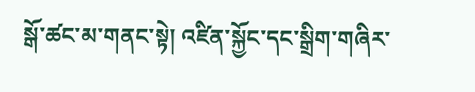སྒོ་ཚང་མ་གནང་སྟེ། འཛིན་སྐྱོང་དང་སྒྲིག་གཞིར་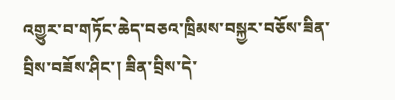འགྱུར་བ་གཏོང་ཆེད་བཅའ་ཁྲིམས་བསྐྱར་བཅོས་ཟིན་བྲིས་བཟོས་ཤིང་། ཟིན་བྲིས་དེ་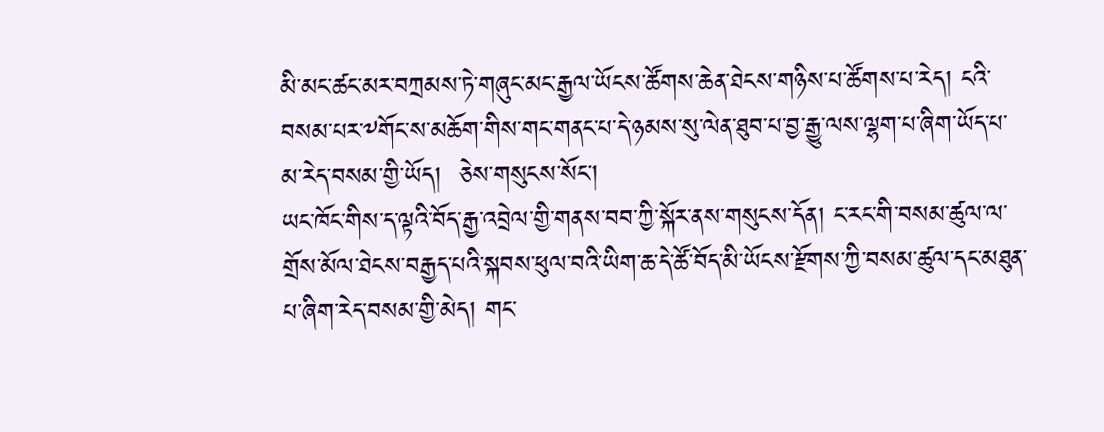མི་མང་ཚང་མར་བཀྲམས་ཏེ་གཞུང་མང་རྒྱལ་ཡོངས་ཚོགས་ཆེན་ཐེངས་གཉིས་པ་ཚོགས་པ་རེད། ངའི་བསམ་པར་༸གོང་ས་མཆོག་གིས་གང་གནང་པ་དེ་ཉམས་སུ་ལེན་ཐུབ་པ་བྱ་རྒྱུ་ལས་ལྷག་པ་ཞིག་ཡོད་པ་མ་རེད་བསམ་གྱི་ཡོད།  ཅེས་གསུངས་སོང་།
ཡང་ཁོང་གིས་ད་ལྟའི་བོད་རྒྱ་འབྲེལ་གྱི་གནས་བབ་ཀྱི་སྐོར་ནས་གསུངས་དོན། ང་རང་གི་བསམ་ཚུལ་ལ་གྲོས་མོལ་ཐེངས་བརྒྱད་པའི་སྐབས་ཕུལ་བའི་ཡིག་ཆ་དེ་ཚོ་བོད་མི་ཡོངས་རྫོགས་ཀྱི་བསམ་ཚུལ་དང་མཐུན་པ་ཞིག་རེད་བསམ་གྱི་མེད། གང་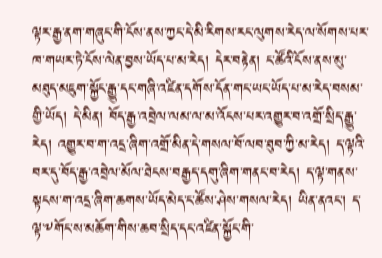ལྟར་རྒྱ་ནག་གཞུང་གི་ངོས་ནས་ཀྱང་དེ་མི་རིགས་རང་ལུགས་རེད་ལ་སོགས་པར་ཁ་གཡར་ཏེ་ངོས་ལེན་བྱས་ཡོད་པ་མ་རེད། དེར་བརྟེན། ང་ཚོའི་ངོས་ནས་མུ་མཐུད་མཇུག་སྐྱོང་རྒྱུ་དང་གཞི་འཛིན་དགོས་དོན་གང་ཡང་ཡོད་པ་མ་རེད་བསམ་གྱི་ཡོད། དེ་མིན། བོད་རྒྱ་འབྲེལ་ལམ་ལ་མ་འོངས་པར་འགྱུར་བ་འགྲོ་སྲིད་རྒྱུ་རེད། འགྱུར་བ་ག་འདྲ་ཞིག་འགྲོ་མིན་དེ་གསལ་བོ་ལབ་ཐུབ་ཀྱི་མ་རེད། ད་ལྟའི་བར་དུ་བོད་རྒྱ་འབྲེལ་མོལ་ཐེངས་བརྒྱད་དགུ་ཞིག་གནང་བ་རེད། ད་ལྟ་གནས་སྟངས་ག་འདྲ་ཞིག་ཆགས་ཡོད་མེད་ང་ཚོས་ཤེས་གསལ་རེད། ཡིན་ནའང་། ད་ལྟ་༸གོང་ས་མཆོག་གིས་ཆབ་སྲིད་དང་འཛིན་སྐྱོང་གི་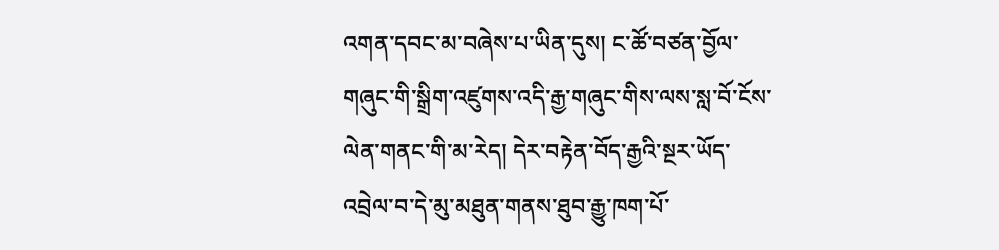འགན་དབང་མ་བཞེས་པ་ཡིན་དུས། ང་ཚོ་བཙན་བྱོལ་གཞུང་གི་སྒྲིག་འཛུགས་འདི་རྒྱ་གཞུང་གིས་ལས་སླ་བོ་ངོས་ལེན་གནང་གི་མ་རེད། དེར་བརྟེན་བོད་རྒྱའི་སྔར་ཡོད་འབྲེལ་བ་དེ་མུ་མཐུན་གནས་ཐུབ་རྒྱུ་ཁག་པོ་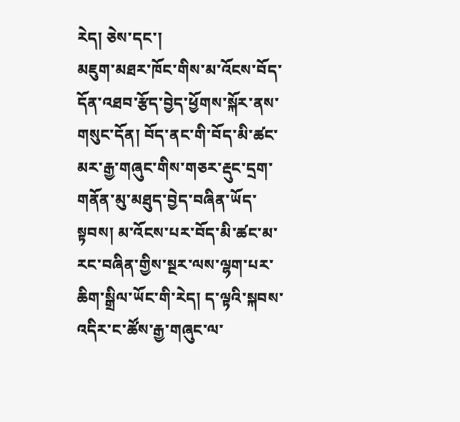རེད། ཅེས་དང་།
མཇུག་མཐར་ཁོང་གིས་མ་འོངས་བོད་དོན་འཐབ་རྩོད་བྱེད་ཕྱོགས་སྐོར་ནས་གསུང་དོན། བོད་ནང་གི་བོད་མི་ཚང་མར་རྒྱ་གཞུང་གིས་གཅར་རྡུང་དྲག་གནོན་མུ་མཐུད་བྱེད་བཞིན་ཡོད་སྟབས། མ་འོངས་པར་བོད་མི་ཚང་མ་རང་བཞིན་གྱིས་སྔར་ལས་ལྷག་པར་ཆིག་སྒྲིལ་ཡོང་གི་རེད། ད་ལྟའི་སྐབས་འདིར་ང་ཚོས་རྒྱ་གཞུང་ལ་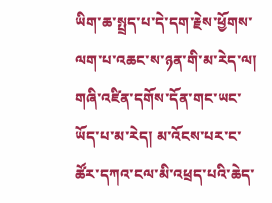ཡིག་ཆ་སྤྲད་པ་དེ་དག་རྗེས་ཕྱོགས་ལག་པ་འཆང་ས་ཉན་གི་མ་རེད་ལ།  གཞི་འཛིན་དགོས་དོན་གང་ཡང་ཡོད་པ་མ་རེད། མ་འོངས་པར་ང་ཚོར་དཀའ་ངལ་མི་འཕྲད་པའི་ཆེད་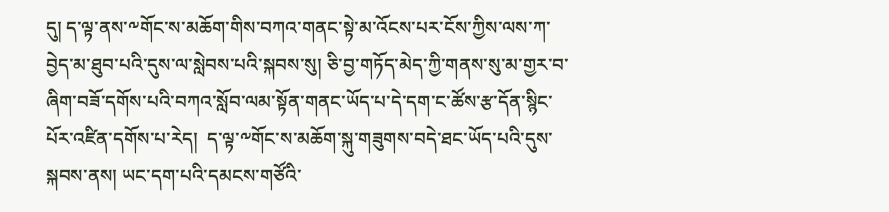དུ། ད་ལྟ་ནས་༸གོང་ས་མཆོག་གིས་བཀའ་གནང་སྟེ་མ་འོངས་པར་ངོས་ཀྱིས་ལས་ཀ་བྱེད་མ་ཐུབ་པའི་དུས་ལ་སླེབས་པའི་སྐབས་སུ། ཅི་བྱ་གཏོད་མེད་ཀྱི་གནས་སུ་མ་གྱར་བ་ཞིག་བཟོ་དགོས་པའི་བཀའ་སློབ་ལམ་སྟོན་གནང་ཡོད་པ་དེ་དག་ང་ཚོས་རྩ་དོན་སྙིང་པོར་འཛིན་དགོས་པ་རེད།  ད་ལྟ་༸གོང་ས་མཆོག་སྐུ་གཟུགས་བདེ་ཐང་ཡོད་པའི་དུས་སྐབས་ནས། ཡང་དག་པའི་དམངས་གཙོའི་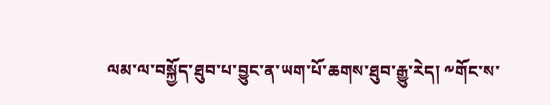ལམ་ལ་བསྐྱོད་ཐུབ་པ་བྱུང་ན་ཡག་པོ་ཆགས་ཐུབ་རྒྱུ་རེད། ༸གོང་ས་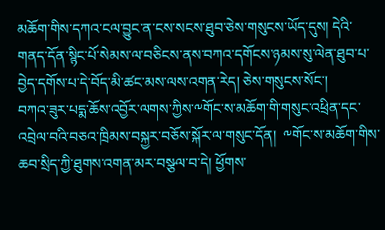མཆོག་གིས་དཀའ་ངལ་བྱུང་ན་ངས་སངས་ཐུབ་ཅེས་གསུངས་ཡོད་དུས། དེའི་གནད་དོན་སྙིང་པོ་སེམས་ལ་བཅིངས་ནས་བཀའ་དགོངས་ཉམས་སུ་ལེན་ཐུབ་པ་བྱེད་དགོས་པ་དེ་བོད་མི་ཚང་མས་ལས་འགན་རེད། ཅེས་གསུངས་སོང་།
བཀའ་ཟུར་པདྨ་ཆོས་འབྱོར་ལགས་ཀྱིས་༸གོང་ས་མཆོག་གི་གསུང་འཕྲིན་དང་འབྲེལ་བའི་བཅའ་ཁྲིམས་བསྐྱར་བཅོས་སྐོར་ལ་གསུང་དོན།  ༸གོང་ས་མཆོག་གིས་ཆབ་སྲིད་ཀྱི་ཐུགས་འགན་མར་བསྩལ་བ་དེ། ཕྱོགས་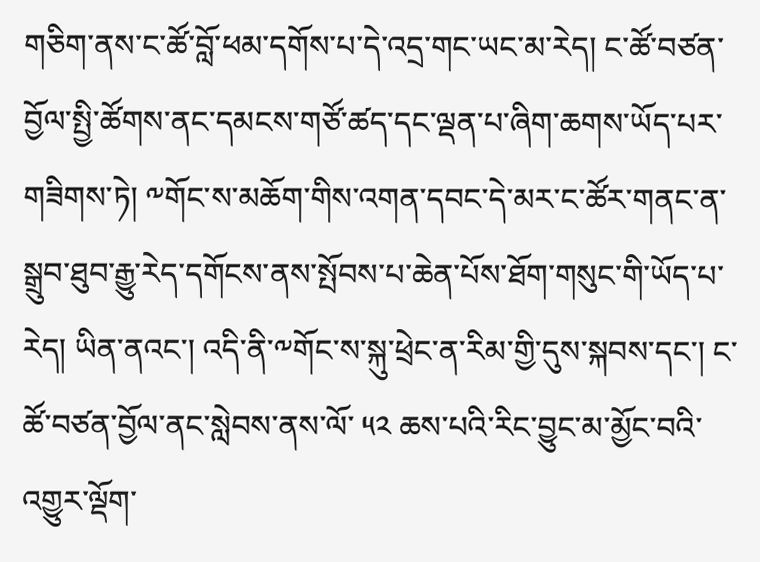གཅིག་ནས་ང་ཚོ་བློ་ཕམ་དགོས་པ་དེ་འདྲ་གང་ཡང་མ་རེད། ང་ཚོ་བཙན་བྱོལ་སྤྱི་ཚོགས་ནང་དམངས་གཙོ་ཚད་དང་ལྡན་པ་ཞིག་ཆགས་ཡོད་པར་གཟིགས་ཏེ། ༸གོང་ས་མཆོག་གིས་འགན་དབང་དེ་མར་ང་ཚོར་གནང་ན་སྒྲུབ་ཐུབ་རྒྱུ་རེད་དགོངས་ནས་སྤོབས་པ་ཆེན་པོས་ཐོག་གསུང་གི་ཡོད་པ་རེད། ཡིན་ནའང་། འདི་ནི་༸གོང་ས་སྐུ་ཕྲེང་ན་རིམ་གྱི་དུས་སྐབས་དང་། ང་ཚོ་བཙན་བྱོལ་ནང་སླེབས་ནས་ལོ་ ༥༢ ཆས་པའི་རིང་བྱུང་མ་མྱོང་བའི་འགྱུར་ལྡོག་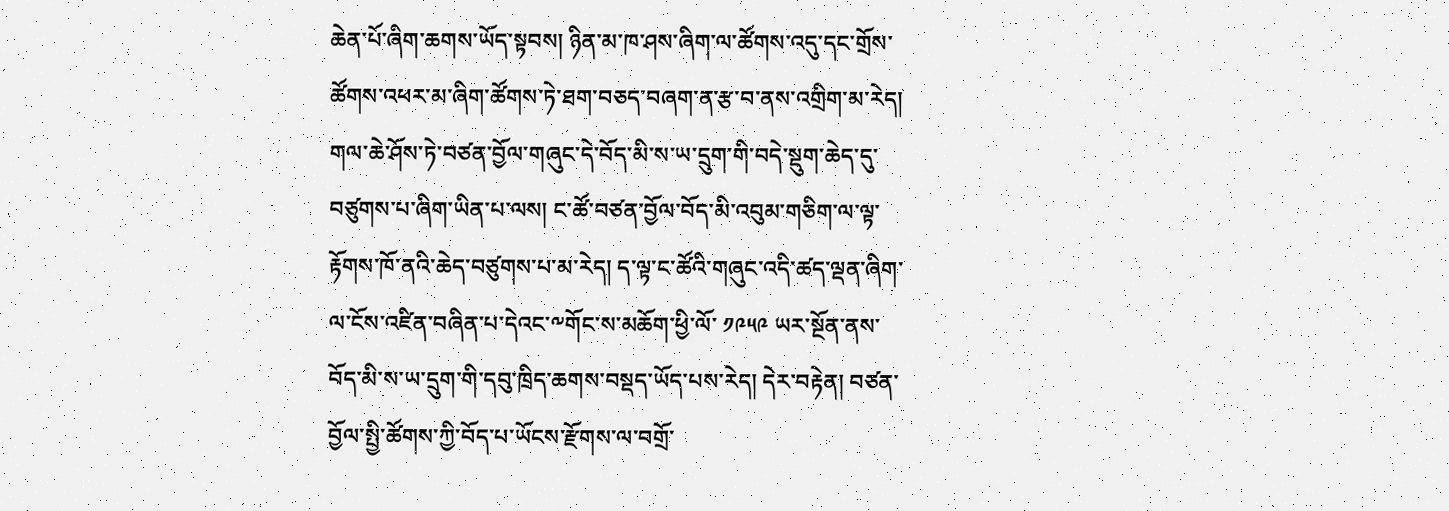ཆེན་པོ་ཞིག་ཆགས་ཡོད་སྟབས། ཉིན་མ་ཁ་ཤས་ཞིག་ལ་ཚོགས་འདུ་དང་གྲོས་ཚོགས་འཕར་མ་ཞིག་ཚོགས་ཏེ་ཐག་བཅད་བཞག་ན་རྩ་བ་ནས་འགྲིག་མ་རེད། གལ་ཆེ་ཤོས་ཏེ་བཙན་བྱོལ་གཞུང་དེ་བོད་མི་ས་ཡ་དྲུག་གི་བདེ་སྡུག་ཆེད་དུ་བཙུགས་པ་ཞིག་ཡིན་པ་ལས། ང་ཚོ་བཙན་བྱོལ་བོད་མི་འབུམ་གཅིག་ལ་ལྟ་རྟོགས་ཁོ་ནའི་ཆེད་བཙུགས་པ་མ་རེད། ད་ལྟ་ང་ཚོའི་གཞུང་འདི་ཚད་ལྡན་ཞིག་ལ་ངོས་འཛིན་བཞིན་པ་དེའང་༸གོང་ས་མཆོག་ཕྱི་ལོ་ ༡༩༥༩ ཡར་སྔོན་ནས་བོད་མི་ས་ཡ་དྲུག་གི་དབུ་ཁྲིད་ཆགས་བསྡད་ཡོད་པས་རེད། དེར་བརྟེན། བཙན་བྱོལ་སྤྱི་ཚོགས་ཀྱི་བོད་པ་ཡོངས་རྫོགས་ལ་བགྲོ་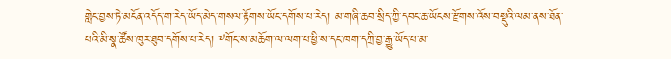གླེང་བྱས་ཏེ་མངོན་འདོད་ག་རེད་ཡོད་མེད་གསལ་རྟོགས་ཡོང་དགོས་པ་རེད། མ་གཞི་ཆབ་སྲིད་ཀྱི་དབང་ཆ་ཡོངས་རྫོགས་འོས་བསྡུའི་ལམ་ནས་ཐོན་པའི་མི་སྣ་ཚོས་ཁུར་ཐུབ་དགོས་པ་རེད། ༸གོང་ས་མཆོག་ལ་ལག་པ་ཕྱི་ས་དང་ཁག་དཀྲི་བྱ་རྒྱུ་ཡོད་པ་མ་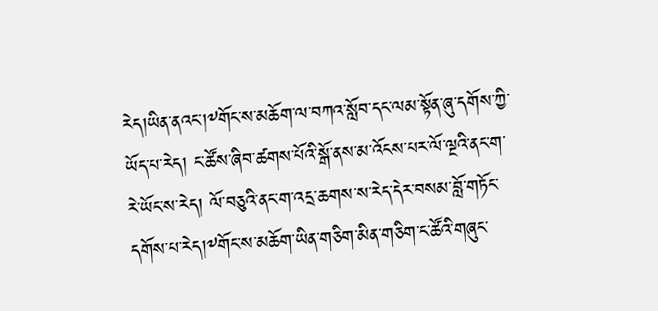རེད།ཡིན་ནའང་།༸གོང་ས་མཆོག་ལ་བཀའ་སློབ་དང་ལམ་སྟོན་ཞུ་དགོས་ཀྱི་ཡོད་པ་རེད། ང་ཚོས་ཞིབ་ཚགས་པོའི་སྒོ་ནས་མ་འོངས་པར་ལོ་ལྔའི་ནང་ག་རེ་ཡོང་ས་རེད། ལོ་བཅུའི་ནང་ག་འདྲ་ཆགས་ས་རེད་དེར་བསམ་བློ་གཏོང་དགོས་པ་རེད།༸གོང་ས་མཆོག་ཡིན་གཅིག་མིན་གཅིག་ང་ཚོའི་གཞུང་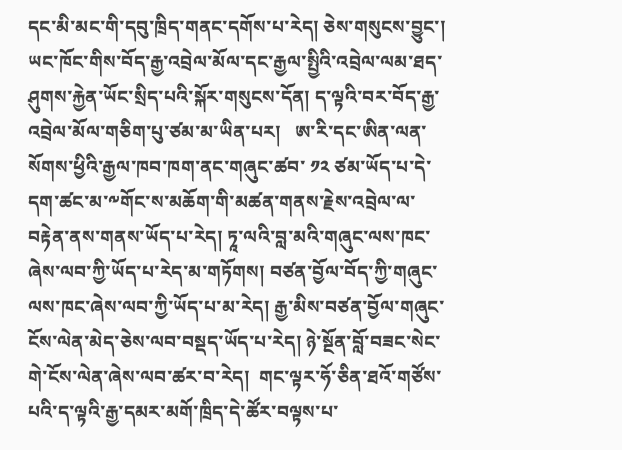དང་མི་མང་གི་དབུ་ཁྲིད་གནང་དགོས་པ་རེད། ཅེས་གསུངས་བྱུང་།
ཡང་ཁོང་གིས་བོད་རྒྱ་འབྲེལ་མོལ་དང་རྒྱལ་སྤྱིའི་འབྲེལ་ལམ་ཐད་ཤུགས་རྐྱེན་ཡོང་སྲིད་པའི་སྐོར་གསུངས་དོན། ད་ལྟའི་བར་བོད་རྒྱ་འབྲེལ་མོལ་གཅིག་པུ་ཙམ་མ་ཡིན་པར།   ཨ་རི་དང་ཨིན་ལན་སོགས་ཕྱིའི་རྒྱལ་ཁབ་ཁག་ནང་གཞུང་ཚབ་ ༡༢ ཙམ་ཡོད་པ་དེ་དག་ཚང་མ་༸གོང་ས་མཆོག་གི་མཚན་གནས་རྗེས་འབྲེལ་ལ་བརྟེན་ནས་གནས་ཡོད་པ་རེད། ཏཱ་ལའི་བླ་མའི་གཞུང་ལས་ཁང་ཞེས་ལབ་ཀྱི་ཡོད་པ་རེད་མ་གཏོགས། བཙན་བྱོལ་བོད་ཀྱི་གཞུང་ལས་ཁང་ཞེས་ལབ་ཀྱི་ཡོད་པ་མ་རེད། རྒྱ་མིས་བཙན་བྱོལ་གཞུང་ངོས་ལེན་མེད་ཅེས་ལབ་བསྡད་ཡོད་པ་རེད། ཉེ་སྔོན་བློ་བཟང་སེང་གེ་ངོས་ལེན་ཞེས་ལབ་ཚར་བ་རེད།  གང་ལྟར་ཧོ་ཅིན་ཐའོ་གཙོས་པའི་ད་ལྟའི་རྒྱ་དམར་མགོ་ཁྲིད་དེ་ཚོར་བལྟས་པ་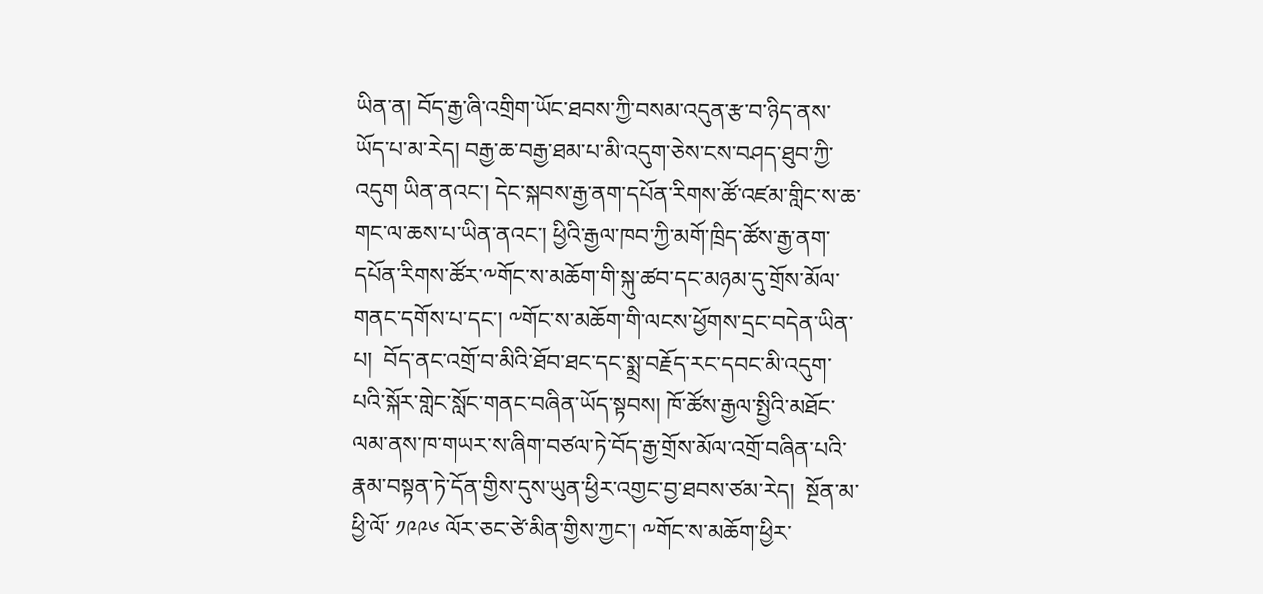ཡིན་ན། བོད་རྒྱ་ཞི་འགྲིག་ཡོང་ཐབས་ཀྱི་བསམ་འདུན་རྩ་བ་ཉིད་ནས་ཡོད་པ་མ་རེད། བརྒྱ་ཆ་བརྒྱ་ཐམ་པ་མི་འདུག་ཅེས་ངས་བཤད་ཐུབ་ཀྱི་འདུག ཡིན་ནའང་། དེང་སྐབས་རྒྱ་ནག་དཔོན་རིགས་ཚོ་འཛམ་གླིང་ས་ཆ་གང་ལ་ཆས་པ་ཡིན་ནའང་། ཕྱིའི་རྒྱལ་ཁབ་ཀྱི་མགོ་ཁྲིད་ཚོས་རྒྱ་ནག་དཔོན་རིགས་ཚོར་༸གོང་ས་མཆོག་གི་སྐུ་ཚབ་དང་མཉམ་དུ་གྲོས་མོལ་གནང་དགོས་པ་དང་། ༸གོང་ས་མཆོག་གི་ལངས་ཕྱོགས་དྲང་བདེན་ཡིན་པ།  བོད་ནང་འགྲོ་བ་མིའི་ཐོབ་ཐང་དང་སྨྲ་བརྗོད་རང་དབང་མི་འདུག་པའི་སྐོར་གླེང་སློང་གནང་བཞིན་ཡོད་སྟབས། ཁོ་ཚོས་རྒྱལ་སྤྱིའི་མཐོང་ལམ་ནས་ཁ་གཡར་ས་ཞིག་བཙལ་ཏེ་བོད་རྒྱ་གྲོས་མོལ་འགྲོ་བཞིན་པའི་རྣམ་བསྟན་ཏེ་དོན་གྱིས་དུས་ཡུན་ཕྱིར་འགྱང་བྱ་ཐབས་ཙམ་རེད།  སྔོན་མ་ཕྱི་ལོ་ ༡༩༩༦ ལོར་ཅང་ཙེ་མིན་གྱིས་ཀྱང་། ༸གོང་ས་མཆོག་ཕྱིར་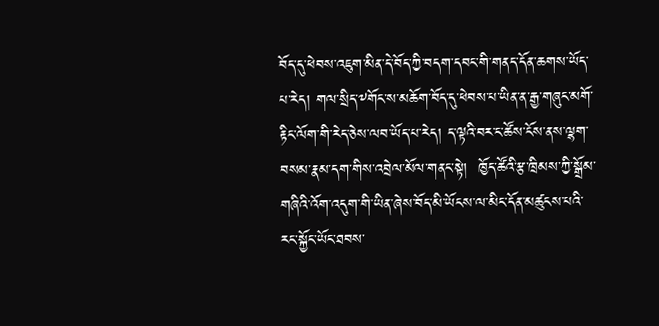བོད་དུ་ཕེབས་འཇུག་མིན་དེ་བོད་ཀྱི་བདག་དབང་གི་གནད་དོན་ཆགས་ཡོད་པ་རེད། གལ་སྲིད་༸གོང་ས་མཆོག་བོད་དུ་ཕེབས་པ་ཡིན་ན་རྒྱ་གཞུང་མགོ་རྟིང་ལོག་གི་རེད་ཅེས་ལབ་ཡོད་པ་རེད། ད་ལྟའི་བར་ང་ཚོས་ངོས་ནས་ལྷག་བསམ་རྣམ་དག་གིས་འབྲེལ་མོལ་གནང་སྟེ།  ཁྱོད་ཚོའི་རྩ་ཁྲིམས་ཀྱི་སྒྲོམ་གཞིའི་འོག་འདུག་གི་ཡིན་ཞེས་བོད་མི་ཡོངས་ལ་མིང་དོན་མཚུངས་པའི་རང་སྐྱོང་ཡོང་ཐབས་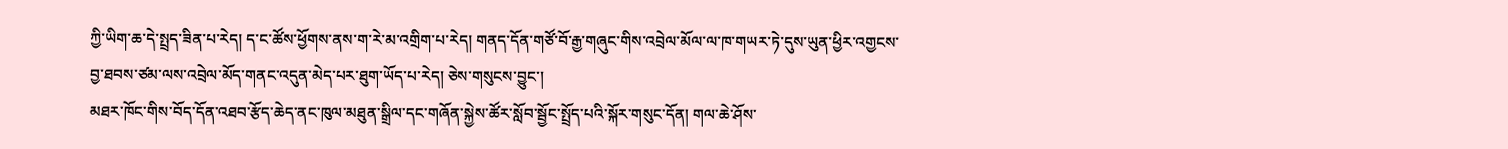ཀྱི་ཡིག་ཆ་དེ་སྤྲད་ཟིན་པ་རེད། ད་ང་ཚོས་ཕྱོགས་ནས་ག་རེ་མ་འགྲིག་པ་རེད། གནད་དོན་གཙོ་བོ་རྒྱ་གཞུང་གིས་འབྲེལ་མོལ་ལ་ཁ་གཡར་ཏེ་དུས་ཡུན་ཕྱིར་འགྱངས་བྱ་ཐབས་ཙམ་ལས་འབྲེལ་མོད་གནང་འདུན་མེད་པར་ཐུག་ཡོད་པ་རེད། ཅེས་གསུངས་བྱུང་།
མཐར་ཁོང་གིས་བོད་དོན་འཐབ་རྩོད་ཆེད་ནང་ཁུལ་མཐུན་སྒྲིལ་དང་གཞོན་སྐྱེས་ཚོར་སློབ་སྦྱོང་སྤྲོད་པའི་སྐོར་གསུང་དོན། གལ་ཆེ་ཤོས་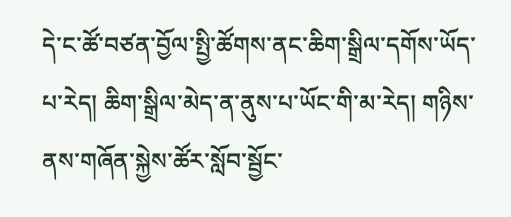དེ་ང་ཚོ་བཙན་བྱོལ་སྤྱི་ཚོགས་ནང་ཆིག་སྒྲིལ་དགོས་ཡོད་པ་རེད། ཆིག་སྒྲིལ་མེད་ན་ནུས་པ་ཡོང་གི་མ་རེད། གཉིས་ནས་གཞོན་སྐྱེས་ཚོར་སློབ་སྦྱོང་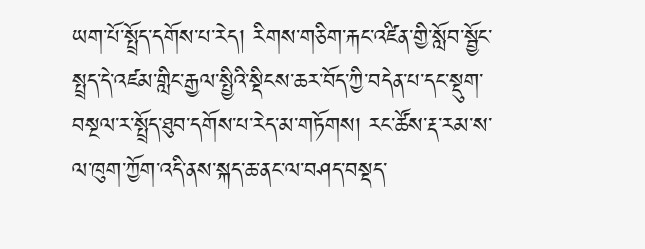ཡག་པོ་སྤྲོད་དགོས་པ་རེད། རིགས་གཅིག་རྐང་འཛིན་གྱི་སློབ་སྦྱོང་སྤྲད་དེ་འཛམ་གླིང་རྒྱལ་སྤྱིའི་སྡིངས་ཆར་བོད་ཀྱི་བདེན་པ་དང་སྡུག་བསྔལ་ར་སྤྲོད་ཐུབ་དགོས་པ་རེད་མ་གཏོགས། རང་ཚོས་རྡ་རམ་ས་ལ་ཁུག་ཀྱོག་འདི་ནས་སྐད་ཆ་ནང་ལ་བཤད་བསྡད་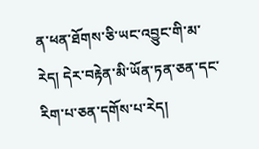ན་ཕན་ཐོགས་ཅི་ཡང་འབྱུང་གི་མ་རེད། དེར་བརྟེན་མི་ཡོན་ཏན་ཅན་དང་རིག་པ་ཅན་དགོས་པ་རེད།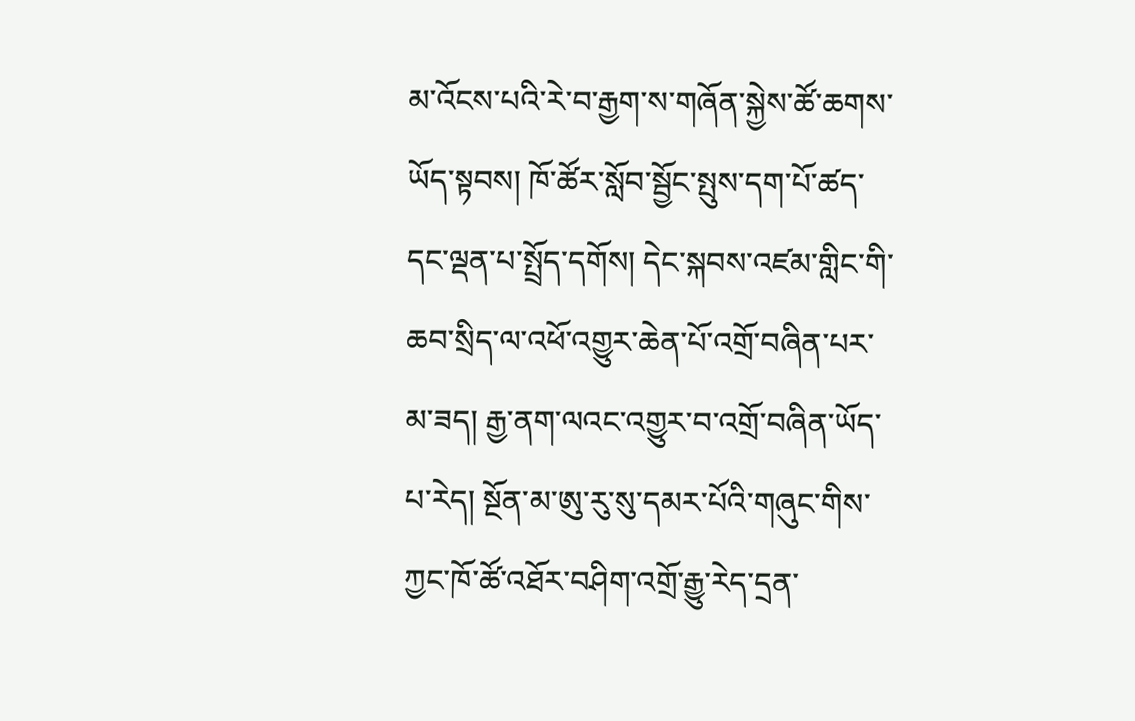མ་འོངས་པའི་རེ་བ་རྒྱག་ས་གཞོན་སྐྱེས་ཚོ་ཆགས་ཡོད་སྟབས། ཁོ་ཚོར་སློབ་སྦྱོང་སྤུས་དག་པོ་ཚད་དང་ལྡན་པ་སྤྲོད་དགོས། དེང་སྐབས་འཛམ་གླིང་གི་ཆབ་སྲིད་ལ་འཕོ་འགྱུར་ཆེན་པོ་འགྲོ་བཞིན་པར་མ་ཟད། རྒྱ་ནག་ལའང་འགྱུར་བ་འགྲོ་བཞིན་ཡོད་པ་རེད། སྔོན་མ་ཨུ་རུ་སུ་དམར་པོའི་གཞུང་གིས་ཀྱང་ཁོ་ཚོ་འཐོར་བཤིག་འགྲོ་རྒྱུ་རེད་དྲན་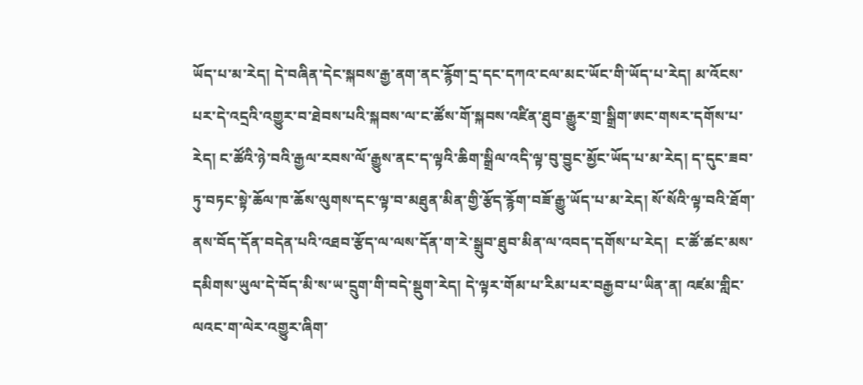ཡོད་པ་མ་རེད། དེ་བཞིན་དེང་སྐབས་རྒྱ་ནག་ནང་རྙོག་དྲ་དང་དཀའ་ངལ་མང་ཡོང་གི་ཡོད་པ་རེད། མ་འོངས་པར་དེ་འདྲའི་འགྱུར་བ་ཐེབས་པའི་སྐབས་ལ་ང་ཚོས་གོ་སྐབས་འཛིན་ཐུབ་རྒྱུར་གྲ་སྒྲིག་ཨང་གསར་དགོས་པ་རེད། ང་ཚོའི་ཉེ་བའི་རྒྱལ་རབས་ལོ་རྒྱུས་ནང་ད་ལྟའི་ཆིག་སྒྲིལ་འདི་ལྟ་བུ་བྱུང་མྱོང་ཡོད་པ་མ་རེད། ད་དུང་ཟབ་ཏུ་བཏང་སྟེ་ཆོལ་ཁ་ཆོས་ལུགས་དང་ལྟ་བ་མཐུན་མིན་གྱི་རྩོད་རྙོག་བཟོ་རྒྱུ་ཡོད་པ་མ་རེད། སོ་སོའི་ལྟ་བའི་ཐོག་ནས་བོད་དོན་བདེན་པའི་འཐབ་རྩོད་ལ་ལས་དོན་ག་རེ་སྒྲུབ་ཐུབ་མིན་ལ་འབད་དགོས་པ་རེད།  ང་ཚོ་ཚང་མས་དམིགས་ཡུལ་དེ་བོད་མི་ས་ཡ་དྲུག་གི་བདེ་སྡུག་རེད། དེ་ལྟར་གོམ་པ་རིམ་པར་བརྒྱབ་པ་ཡིན་ན། འཛམ་གླིང་ལའང་ག་ལེར་འགྱུར་ཞིག་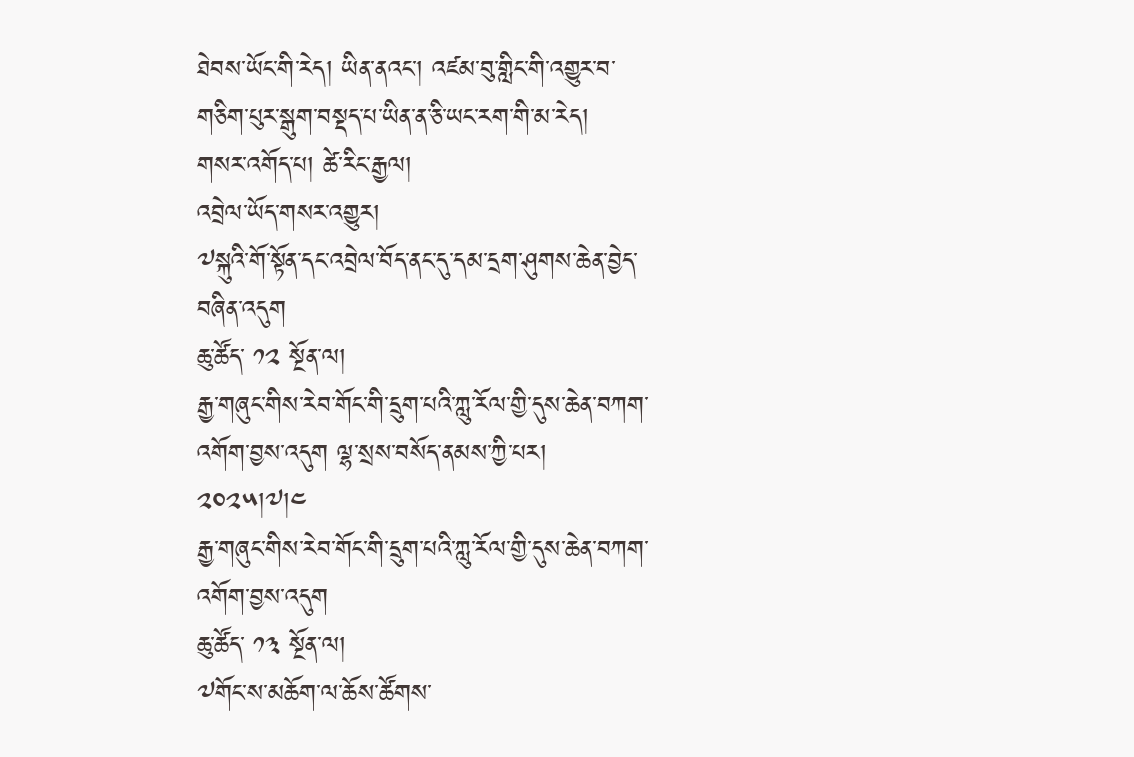ཐེབས་ཡོང་གི་རེད། ཡིན་ནའང་། འཛམ་བུ་གླིང་གི་འགྱུར་བ་གཅིག་པུར་སྒུག་བསྡད་པ་ཡིན་ན་ཅི་ཡང་རག་གི་མ་རེད།
གསར་འགོད་པ། ཚེ་རིང་རྒྱལ།
འབྲེལ་ཡོད་གསར་འགྱུར།
༧སྐུའི་གོ་སྟོན་དང་འབྲེལ་བོད་ནང་དུ་དམ་དྲག་ཤུགས་ཆེན་བྱེད་བཞིན་འདུག
ཆུ་ཚོད་ ༡༢ སྔོན་ལ།
རྒྱ་གཞུང་གིས་རེབ་གོང་གི་དྲུག་པའི་ཀླུ་རོལ་གྱི་དུས་ཆེན་བཀག་འགོག་བྱས་འདུག ལྷ་སྲས་བསོད་ནམས་ཀྱི་པར། ༢༠༢༥།༧།༤
རྒྱ་གཞུང་གིས་རེབ་གོང་གི་དྲུག་པའི་ཀླུ་རོལ་གྱི་དུས་ཆེན་བཀག་འགོག་བྱས་འདུག
ཆུ་ཚོད་ ༡༣ སྔོན་ལ།
༧གོང་ས་མཆོག་ལ་ཆོས་ཚོགས་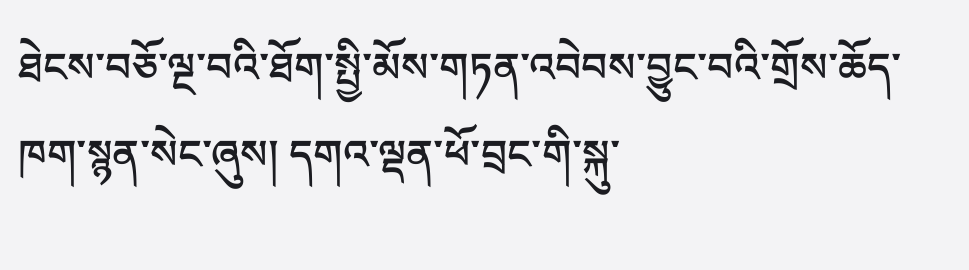ཐེངས་བཅོ་ལྔ་བའི་ཐོག་སྤྱི་མོས་གཏན་འབེབས་བྱུང་བའི་གྲོས་ཆོད་ཁག་སྙན་སེང་ཞུས། དགའ་ལྡན་ཕོ་བྲང་གི་སྐུ་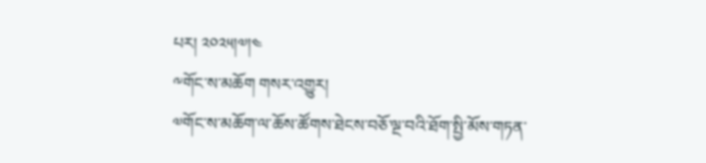པར། ༢༠༢༥།༧།༤
༸གོང་ས་མཆོག གསར་འགྱུར།
༧གོང་ས་མཆོག་ལ་ཆོས་ཚོགས་ཐེངས་བཅོ་ལྔ་བའི་ཐོག་སྤྱི་མོས་གཏན་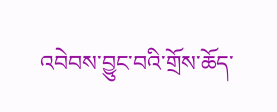འབེབས་བྱུང་བའི་གྲོས་ཆོད་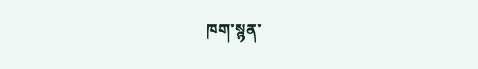ཁག་སྙན་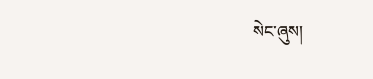སེང་ཞུས།